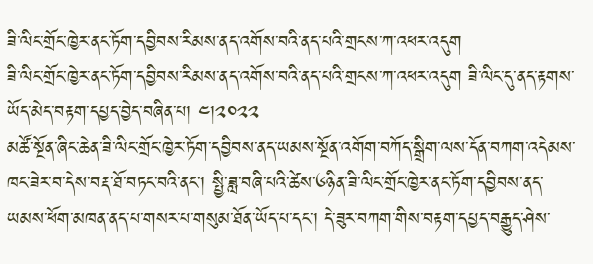ཟི་ལིང་གྲོང་ཁྱེར་ནང་ཏོག་དབྱིབས་རིམས་ནད་འགོས་བའི་ནད་པའི་གྲངས་ཀ་འཕར་འདུག
ཟི་ལིང་གྲོང་ཁྱེར་ནང་ཏོག་དབྱིབས་རིམས་ནད་འགོས་བའི་ནད་པའི་གྲངས་ཀ་འཕར་འདུག ཟི་ལིང་དུ་ནད་རྟགས་ཡོད་མེད་བརྟག་དཔྱད་བྱེད་བཞིན་པ། ༤།༢༠༢༢
མཚོ་སྔོན་ཞིང་ཆེན་ཟི་ལིང་གྲོང་ཁྱེར་ཏོག་དབྱིབས་ནད་ཡམས་སྔོན་འགོག་བཀོད་སྒྲིག་ལས་དོན་བཀག་འདེམས་ཁང་ཟེར་བ་དེས་བརྡ་ཐོ་བཏང་བའི་ནང་། སྤྱི་ཟླ་བཞི་པའི་ཚེས་༦ཉིན་ཟི་ལིང་གྲོང་ཁྱེར་ནང་ཏོག་དབྱིབས་ནད་ཡམས་ཕོག་མཁན་ནད་པ་གསར་པ་གསུམ་ཐོན་ཡོད་པ་དང་། དེ་ཟུར་བཀག་གིས་བརྟག་དཔྱད་བརྒྱུད་ཤེས་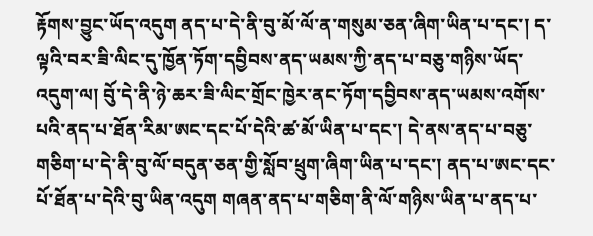རྟོགས་བྱུང་ཡོད་འདུག ནད་པ་དེ་ནི་བུ་མོ་ལོ་ན་གསུམ་ཅན་ཞིག་ཡིན་པ་དང་། ད་ལྟའི་བར་ཟི་ལིང་དུ་ཁྱོན་ཏོག་དབྱིབས་ནད་ཡམས་ཀྱི་ནད་པ་བཅུ་གཉིས་ཡོད་འདུག་ལ། བོུ་དེ་ནི་ཉེ་ཆར་ཟི་ལིང་གྲོང་ཁྱེར་ནང་ཏོག་དབྱིབས་ནད་ཡམས་འགོས་པའི་ནད་པ་ཐོན་རིམ་ཨང་དང་པོ་དེའི་ཚ་མོ་ཡིན་པ་དང་། དེ་ནས་ནད་པ་བཅུ་གཅིག་པ་དེ་ནི་བུ་ལོ་བདུན་ཅན་གྱི་སློབ་ཕྲུག་ཞིག་ཡིན་པ་དང་། ནད་པ་ཨང་དང་པོ་ཐོན་པ་དེའི་བུ་ཡིན་འདུག གཞན་ནད་པ་གཅིག་ནི་ལོ་གཉིས་ཡིན་པ་ནད་པ་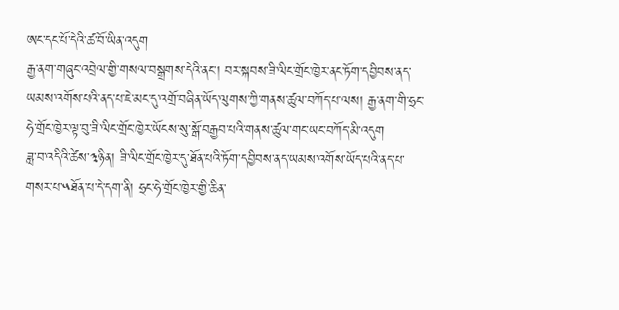ཨང་དང་པོ་དེའི་ཚ་བོ་ཡིན་འདུག
རྒྱ་ནག་གཞུང་འབྲེལ་གྱི་གསལ་བསྒྲགས་དེའི་ནང་། བར་སྐབས་ཟི་ལིང་གྲོང་ཁྱེར་ནང་ཏོག་དབྱིབས་ནད་ཡམས་འགོས་པའི་ནད་པ་ཇེ་མང་དུ་འགྲོ་བཞིན་ཡོད་ལུགས་ཀྱི་གནས་ཚུལ་བཀོད་པ་ལས། རྒྱ་ནག་གི་ཧྲང་ཧེ་གྲོང་ཁྱེར་ལྟ་བུ་ཟི་ལིང་གྲོང་ཁྱེར་ཡོངས་སུ་སྒོ་བརྒྱབ་པའི་གནས་ཚུལ་གང་ཡང་བཀོད་མི་འདུག
ཟླ་བ་འདིའི་ཚེས་༣ཉིན། ཟི་ལིང་གྲོང་ཁྱེར་དུ་ཐོན་པའི་ཏོག་དབྱིབས་ནད་ཡམས་འགོས་ཡོད་པའི་ནད་པ་གསར་པ་༥ཐོན་པ་དེ་དག་ནི། ཧྲང་ཧེ་གྲོང་ཁྱེར་གྱི་ཆིན་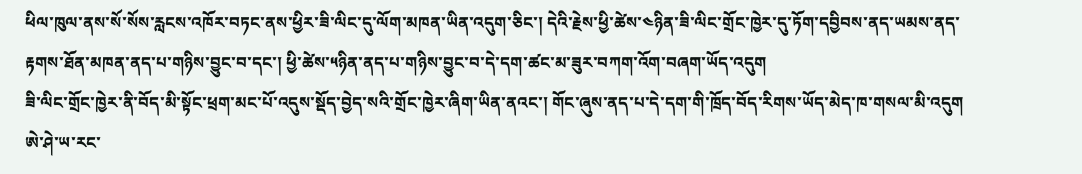ཕིལ་ཁུལ་ནས་སོ་སོས་རླངས་འཁོར་བཏང་ནས་ཕྱིར་ཟི་ལིང་དུ་ལོག་མཁན་ཡིན་འདུག་ཅིང་། དེའི་རྗེས་ཕྱི་ཚེས་༤ཉིན་ཟི་ལིང་གྲོང་ཁྱེར་དུ་ཏོག་དབྱིབས་ནད་ཡམས་ནད་རྟགས་ཐོན་མཁན་ནད་པ་གཉིས་བྱུང་བ་དང་། ཕྱི་ཚེས་༥ཉིན་ནད་པ་གཉིས་བྱུང་བ་དེ་དག་ཚང་མ་ཟུར་བཀག་འོག་བཞག་ཡོད་འདུག
ཟི་ལིང་གྲོང་ཁྱེར་ནི་བོད་མི་སྟོང་ཕྲག་མང་པོ་འདུས་སྡོད་བྱེད་སའི་གྲོང་ཁྱེར་ཞིག་ཡིན་ནའང་། གོང་ཞུས་ནད་པ་དེ་དག་གི་ཁྲོད་བོད་རིགས་ཡོད་མེད་ཁ་གསལ་མི་འདུག
ཨེ་ཤེ་ཡ་རང་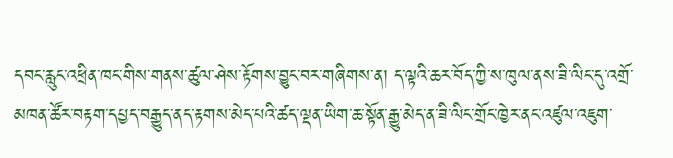དབང་རླུང་འཕྲིན་ཁང་གིས་གནས་ཚུལ་ཤེས་རྟོགས་བྱུང་བར་གཞིགས་ན། ད་ལྟའི་ཆར་བོད་ཀྱི་ས་ཁུལ་ནས་ཟི་ལིང་དུ་འགྲོ་མཁན་ཚོར་བརྟག་དཔྱད་བརྒྱུད་ནད་རྟགས་མེད་པའི་ཚད་ལྡན་ཡིག་ཆ་སྟོན་རྒྱུ་མེད་ན་ཟི་ལིང་གྲོང་ཁྱེར་ནང་འཛུལ་འཇུག་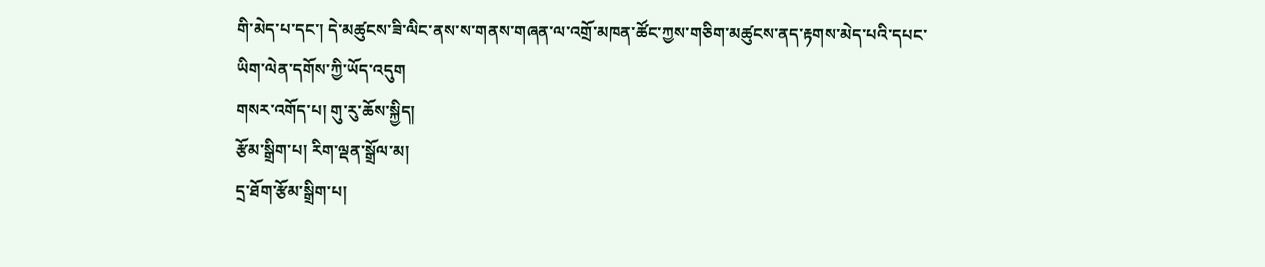གི་མེད་པ་དང་། དེ་མཚུངས་ཟི་ལིང་ནས་ས་གནས་གཞན་ལ་འགྲོ་མཁན་ཚོང་ཀྱས་གཅིག་མཚུངས་ནད་རྟགས་མེད་པའི་དཔང་ཡིག་ལེན་དགོས་ཀྱི་ཡོད་འདུག
གསར་འགོད་པ། གུ་རུ་ཆོས་སྐྱིད།
རྩོམ་སྒྲིག་པ། རིག་ལྡན་སྒྲོལ་མ།
དྲ་ཐོག་རྩོམ་སྒྲིག་པ།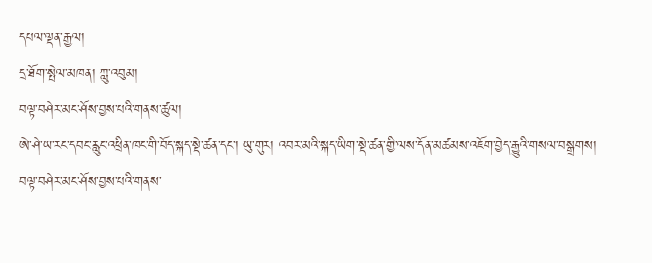དཔལ་ལྡན་རྒྱལ།
དྲ་ཐོག་སྤེལ་མཁན། ཀླུ་འབུམ།
བལྟ་བཤེར་མང་ཤོས་བྱས་པའི་གནས་ཚུལ།
ཨེ་ཤེ་ཡ་རང་དབང་རླུང་འཕྲིན་ཁང་གི་བོད་སྐད་སྡེ་ཚན་དང་། ཡུ་གུར། འབར་མའི་སྐད་ཡིག་སྡེ་ཚན་གྱི་ལས་དོན་མཚམས་འཇོག་བྱེད་རྒྱུའི་གསལ་བསྒྲགས།
བལྟ་བཤེར་མང་ཤོས་བྱས་པའི་གནས་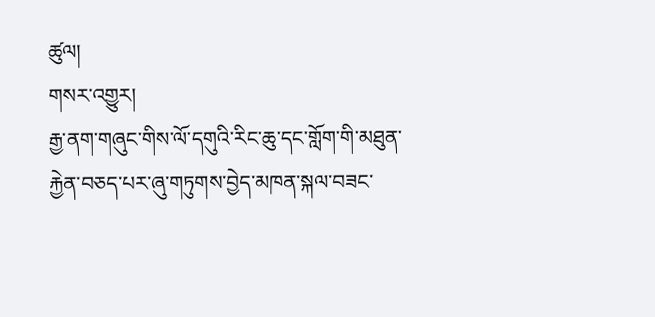ཚུལ།
གསར་འགྱུར།
རྒྱ་ནག་གཞུང་གིས་ལོ་དགུའི་རིང་ཆུ་དང་གློག་གི་མཐུན་རྐྱེན་བཅད་པར་ཞུ་གཏུགས་བྱེད་མཁན་སྐལ་བཟང་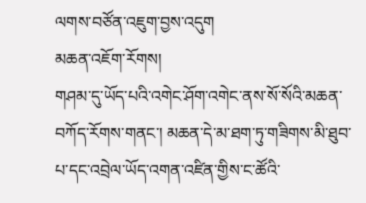ལགས་བཙོན་འཇུག་བྱས་འདུག
མཆན་འཇོག་རོགས།
གཤམ་དུ་ཡོད་པའི་འགེང་ཤོག་འགེང་ནས་སོ་སོའི་མཆན་བཀོད་རོགས་གནང་། མཆན་དེ་མ་ཐག་ཏུ་གཟིགས་མི་ཐུབ་པ་དང་འབྲེལ་ཡོད་འགན་འཛིན་གྱིས་ང་ཚོའི་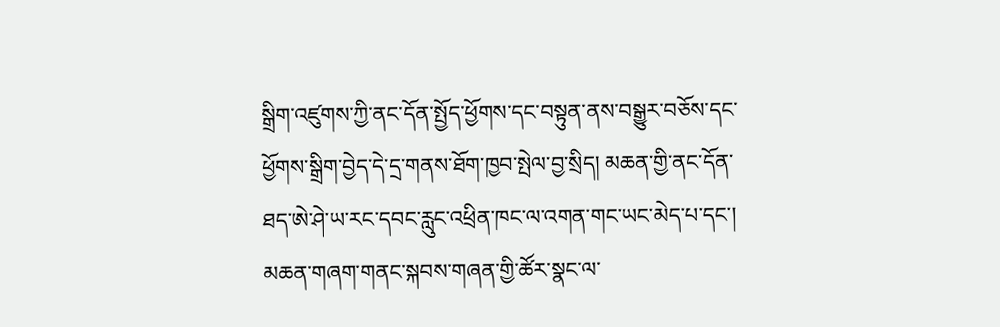སྒྲིག་འཛུགས་ཀྱི་ནང་དོན་སྤྱོད་ཕྱོགས་དང་བསྟུན་ནས་བསྒྱུར་བཅོས་དང་ཕྱོགས་སྒྲིག་བྱེད་དེ་དྲ་གནས་ཐོག་ཁྱབ་སྤེལ་བྱ་སྲིད། མཆན་གྱི་ནང་དོན་ཐད་ཨེ་ཤེ་ཡ་རང་དབང་རླུང་འཕྲིན་ཁང་ལ་འགན་གང་ཡང་མེད་པ་དང་། མཆན་གཞག་གནང་སྐབས་གཞན་གྱི་ཚོར་སྣང་ལ་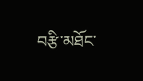བརྩི་མཐོང་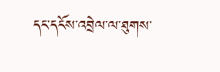དང་དངོས་འབྲེལ་ལ་ཐུགས་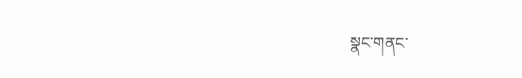སྣང་གནང་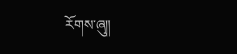རོགས་ཞུ༎